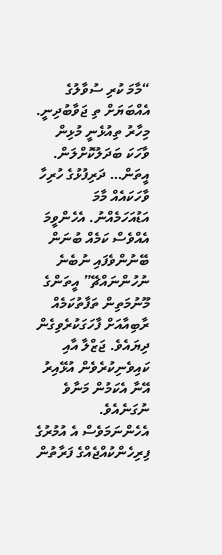“މާމަ ކުރި ސުވާލުގެ އެއްބަޔަށް ތި ޖަވާބުދިނީ. މިހާރު ތިއުޅެނީ މުޅިން ވާހަކަ ބަދަލުކޮށްލަން. އީތަން… ދަރިފުޅުގެ ހުރިހާ ވާހަކައެއް މާމަ އަޑުއަހަމެއްނު. އެހެންވީމަ އެއްވެސް ކަމެއް ބުނަން ބޭނުންވެފައި ނުބެނެ ނުހުންނައްޗޭ” އީތަންގެ މޫނުމަތިން ތަފާތުކަމެއް ރާބިއާއަށް ފާހަގަކުރެވިގެން ދިޔައެވެ. ޖަޒްލާ އާއި ކައިވެނިކުރެވެން އުޅޭއިރު އޭނާ އެކަމުން މަނާވެ ނުގަނެއެވެ. އެހެންނަމަވެސް އެ އުމުރުގެ ފިރިހެންކުއްޖެއްގެ ފަރާތުން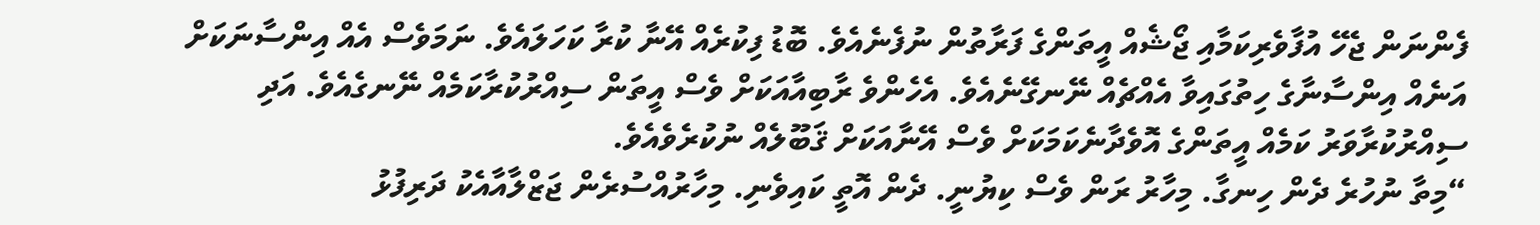ފެންނަން ޖެހޭ އުފާވެރިކަމާއި ޖޯޝެއް އީތަންގެ ފަރާތުން ނުފެނެއެވެ. ބޮޑު ފިކުރެއް އޭނާ ކުރާ ކަހަލައެވެ. ނަމަވެސް އެއް އިންސާނަކަށް އަނެއް އިންސާނާގެ ހިތުގައިވާ އެއްޗެއް ނޭނގޭނެއެވެ. އެހެންވެ ރާބިއާއަކަށް ވެސް އީތަން ސިއްރުކުރާކަމެއް ނޭނގެއެވެ. އަދި ސިއްރުކުރާވަރު ކަމެއް އީތަންގެ އޮވެދާނެކަމަކަށް ވެސް އޭނާއަކަށް ޤަބޫލެއް ނުކުރެވެއެވެ.
“މިތާ ނުހުރެ ދެން ހިނގާ. މިހާރު ރަން ވެސް ކިޔުނީ. ދެން އޮތީ ކައިވެނި. މިހާރުއްސުރެން ޖަޒްލާއާއެކު ދަރިފުޅު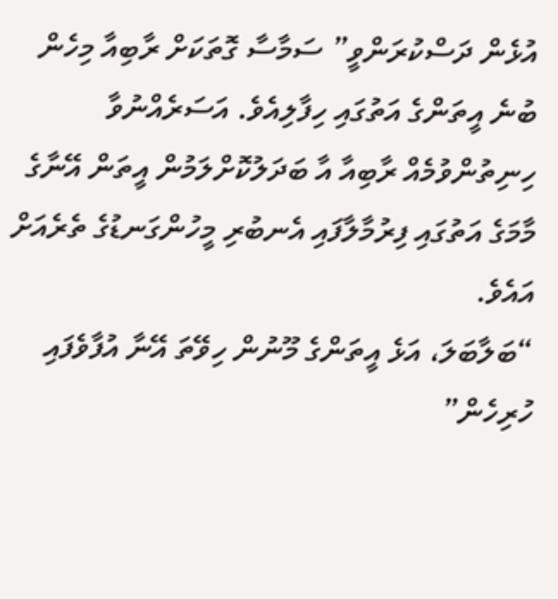އުޅެން ދަސްކުރަންވީ” ސަމާސާ ގޮތަކަށް ރާބިއާ މިހެން ބުނެ އީތަންގެ އަތުގައި ހިފާލިއެވެ. އަސަރެއްނުވާ ހިނިތުންވުމެއް ރާބިއާ އާ ބަދަލުކޮށްލަމުން އީތަން އޭނާގެ މާމަގެ އަތުގައި ފިރުމާލާފައި އެނބުރި މީހުންގަނޑުގެ ތެރެއަށް އައެވެ.
“ބަލާބަލަ، އަޅެ އީތަންގެ މޫނުން ހިވޭތަ އޭނާ އުފާވެފައި ހުރިހެން”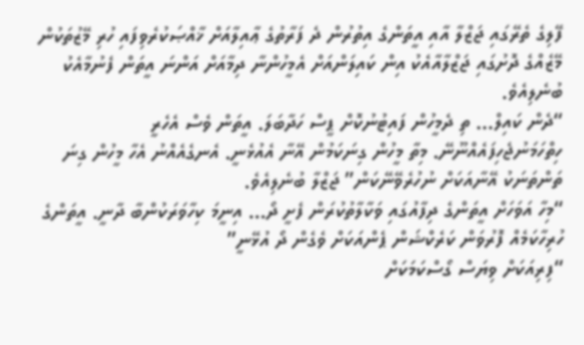ފޭލިގެ ތެރޭގައި ޖަޒްލާ އާއި އީތަންގެ އިތުރުން ދެ ފަރާތުގެ ޢާއިލާއަށް ޚާއްޞަކުރެވިފައި ހުރި މޭޒުތަކުން މޭޒެއްގެ ދޮށުގައި ޖަޒްލާއާއެކު އިން ކައިލަންއަށް އެމީހުންނާ ދިމާއަށް އަންނަ އީތަން ފެނުމާއެކު ބުނެލިއެވެ.
“ދެން ކައިލް… ތި ދެމީހުން ފައިޓުނުކޮށް ޕީސް ހަދާބަލަ. އީތަން ވެސް އެހެރީ ހިތްހަމަނުޖެހިފައެއްނޫނޭ. މިތާ މީހުން ގިނަކަމުން އޭނާ އެއުޅެނީ. އެނގެއެއްނު އެހާ މީހުން ގިނަ ތަންތަނަކު އޭނާއަކަށް ނުހުރެވޭނޭކަން” ޖަޒްލާ ބުނެލިއެވެ.
“މިހާ އަވަހަށް އީތަންގެ ދިފާއުގައި ވަކާލާތުކުރަން ފެށީ ދޯ… އިނީމަ ކިހާވަރަކުންބާ ދާނީ. އީތަންގެ ހުރިހާކަމެއް ފޮރުވަން ކަރެކްޝަން ޕެންއަކަށް ވެގެން ދޯ އުޅޭނީ”
“ފިރިއަކަށް ވިޔަސް ގޯސްކަމަކަށް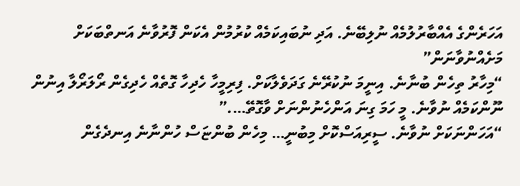އަހަރެންގެ އެއްބާރުލުމެއް ނުލިބޭނެ. އަދި ނުބައިކަމެއް ކުރުމުން އެކަން ފޮރުވާނެ އަނތްބަކަށް މަށެއްނުވާނަން”
“މިހާރު ތިހެން ބުނާނެ. އިނީމަ ނުކުރޭނެ ގަދަވެލާކަށް. ފިރިމީހާ ހެދިހާ ގޮތެއް ހެދިގެން ރޯލަރޯލާ އިނުން ނޫންކަމެއް ނުވާނެ. މީ ހަމަ ގިނަ އަންހެނުންނަށް ވާގޮތޭ….”
“އަހަންނަކަށް ނުވާނެ. ސީރިއަސްކޮށް މިބުނީ… މިހެން ބުންޏަސް ހުންނާނެ އިނދެގެން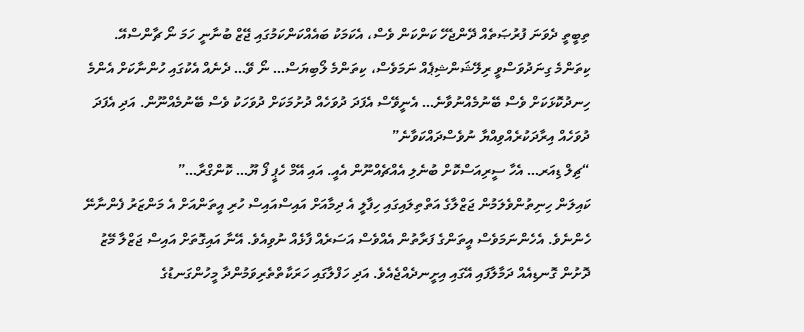ތިބީތީ ދެވަނަ ފުރުޞަތެއް ދޭންޖެހޭ ކަންކަން ވެސް، އެކަމަކު ބައެއްކަންކަމުގައި ޖޭޒް ބުނާނީ ހަމަ ނޯ ޗާންސްއޭ. ކިތަންމެ ގިނަދުވަސްވީ ރިލޭޝަންޝިޕެއް ނަމަވެސް، ކިތަންމެ ލޯބިޔަސް… ނޯ ވޭ… ދެނެއް އެކުގައި ހުންނާކަށް އެންމެ ހިނދުކޮޅަކަށް ވެސް ބޭނުމެއްނުވާނެ… އެނީވޭސް އެފަދަ ދުވަހެއް ދުށުމަކަށް ދުވަހަކު ވެސް ބޭނުމެއްނޫން. އަދި އެފަދަ ދުވަހެއް އިރާދަކުރެއްވިއްޔާ ނުވެސްދައްކަވާނެ”
“ޗިލް ޑިއަރ… އެހާ ސީރިއަސްކޮށް ބުނެލި އެއްޗެއްނޫން އެއީ. އައި އޭމް ހެޕީ ފޯ ޔޫ… ކޮންގްރާ…”
ކައިލަން ހިނިތުންވެލަމުން ޖަޒްލާގެ އަތްތިލައިގައި ހިފާލީ އެ ދިމާއަށް އައިސްއައިސް ހުރި އީތަންއަށް އެ މަންޒަރު ފެންނާނޭ ހެންނެވެ. އެހެންނަމަވެސް އީތަންގެ ފަރާތުން އެއްވެސް އަސަރެއް ފާޅެއް ނުވިއެވެ. އޭނާ އައިގޮތަށް އައިސް ޖަޒްލާ މޭޒު ދޮށުން ގޮނޑިއެއް ދަމާލާފައި އޭގައި އިށީނދެއްޖެއެވެ. އަދި ހަފްލާގައި ހަރަކާތްތެރިވަމުންދާ މީހުންގަނޑުގެ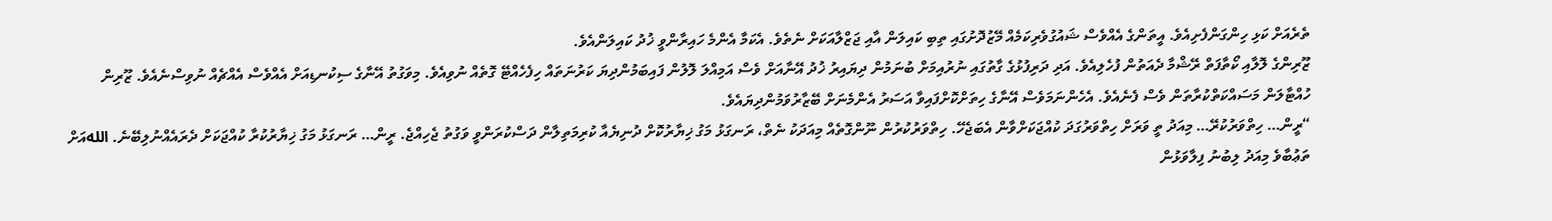ތެރެއަށް ކަޅި ހިންގަންފެށިއެވެ. އީތަންގެ އެއްވެސް ޝައުގުވެރިކަމެއް މޭޒުދޮށުގައި ތިބި ކައިލަން އާއި ޖަޒްލާއަކަށް ނެތެވެ. އެކަމާ އެންމެ ހައިރާންވީ ޚުދު ކައިލަންއެވެ.
ޒޫރިންގެ ލޮލާއި ކޯތާފަތް ރޭޝްމާ ދެއަތުން ފުހެލިއެވެ. އަދި ދަރިފުޅުގެ ގާތުގައި ނުރުއިމަށް ބުނަމުން ދިޔައިރު ޚުދު އޭނާއަށް ވެސް އަމިއްލަ ލޮލުން ފައިބަމުންދިޔަ ކަރުނަތައް ހިފެހެއްޓޭ ގޮތެއް ނުވިއެވެ. މިވަގުތު އޭނާގެ ސިކުނޑިއަށް އެއްވެސް އެއްޗެއް ނުވިސްނެއެވެ. ޒޫރިން ހުއްޓާލަން މަސައްކަތްކުރާތަން ވެސް ފެނެއެވެ. އެހެންނަމަވެސް އޭނާގެ ހިތަށްކޮށްފައިވާ އަސަރު އެންމެނަށް ބޭޒާރުވަމުންދިޔައެވެ.
“ރީން… ހިތްވަރުކުރޭ… މިއަދު ތީ ވަރަށް ހިތްވަރުގަދަ ކުއްޖަކަށްވާން އެބަޖެހޭ. ހިތްވަރުކުރުން ނޫންގޮތެއް މިއަދަކު ނެތް، ރަނގަޅު މަގު ޚިޔާރުކޮށް ދުނިޔެއާ ކުރިމަތިލާން ދަސްކުރަންވީ ވަގުތު ޖެހިއްޖެ. ރީން… ރަނގަޅު މަގު ޚިޔާރުކުރާ ކުއްޖަކަށް ދެރައެއްނުލިބޭނެ. اللهއަށް ތަޢުބާވެ މިއަދު ލިބުނު ފިލާވަޅުން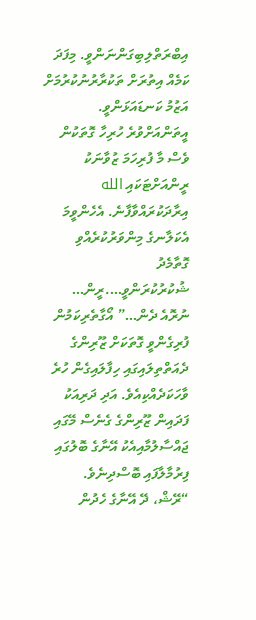އިބްރަތްލިބިގަންނަންވީ. މިފަދަ ކަމެއް އިތުރަށް ތަކުރާރުނުކުރުމަށް އަޒުމު ކަނޑައަޅަންވީ. އީތަންއަށްވުރެ ހުރިހާ ގޮތަކުން ވެސް މާ ފުރިހަމަ ޒުވާނަކު ރީންއަށްޓަކައި الله އިރާދަކުރައްވާފާނެ. އެހެންވީމަ އެކަލާނގެ މިންވަރުކުރެއްވި ގޮތާމެދު ޝުކުރުކުރަންވީ….ރީން… ނުރޮއެ ދެން…” އޯގާތެރިކަމުން ފުރިގެންވީ ގޮތަކަށް ޒޫރިންގެ ދެއަތްތިލައިގައި ހިފާލައިގެން ހުރެ ވާހަކަދެއްކިއެވެ. އަދި ދަރިއަކު ފަދައިން ޒޫރިންގެ ގެނެސް މޭގައި ޖައްސާލުމާއިއެކު އޭނާގެ ބޮލުގައި ފިރުމާލާފައި ބޮސްދިނެވެ.
“ރޭޝް، ދޭ އޭނާގެ ހެދުން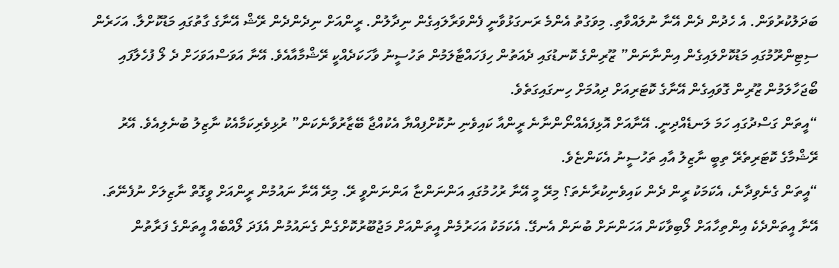ބަދަލުކުރުވަން. އެ ހެދުން ދެން އޭނާ ނުލައްވާތި. މިވަގުތު އެންމެ ރަނގަޅުވާނީ ފެންވަރާލައިގެން ނިދާލުން. ރީންއަށް ނިދެންދެން ރޭޝް އޭނާގެ ގާތުގައި މަޑުކޮށްލާ. އަހަރެން ސިޓިންރޫމުގައި މަޑުކޮށްލައިގެން އިންނާނަން” ޒޫރިންގެ ކޮނޑުގައި ދެއަތުން ހިފަހައްޓާލަމުން ތަހުސީނު ވާހަކަދެއްކީ ރޭޝްމާއާއެވެ. އޭނާ އަވަސްއަވަހަށް ދެ ލޯ ފުހެލާފައި ބޯޖަހާލަމުން ޒޫރިން ގޮވައިގެން އޭނާގެ ކޮޓަރިއަށް ދިއުމަށް ހިނގައިގަތެވެ.
“އީތަން ގަސްދުގައި ހަމަ ލަނޑެއްދިނީ. އޭނާއަށް އޮޅިފައެއްނޯންނާނެ ރީންއާ ކައިވެނި ނުކޮށްފިއްޔާ އެކުއްޖާ ބޭޒާރުވާނެކަން” ރުޅިވެރިކަމާއެކު ނާޒިލު ބުނެލިއެވެ. އޭރު ރޭޝްމާގެ ކޮޓަރިތެރޭ ތިބީ ނާޒިލު އާއި ތަހުސީނު އެކަންޏެވެ.
“އީތަން ގެނެވިދާނެ، އެކަމަކު ރީން ދެން ކައިވެނިކުރާނެތަ؟ މިރޭ މީ އޭނާ ރުހުމުގައި އަންނަންޏާ އަންނަންވީ ރޭ. މިރޭ އޭނާ ނައުމުން ރީންއަށް ވީގޮތް ނާޒިލަށް ނުފެނޭތަ. އޭނާ އީތަންދެކެ އިންތިހާއަށް ލޯބިވާކަން އަހަންނަށް ބުނަން އެނގޭ. އެކަމަކު އަހަރުމެން އީތަންއަށް މަޖުބޫރުކޮށްގެން ގެނައުމުން އެފަދަ ލޯއްބެއް އީތަންގެ ފަރާތުން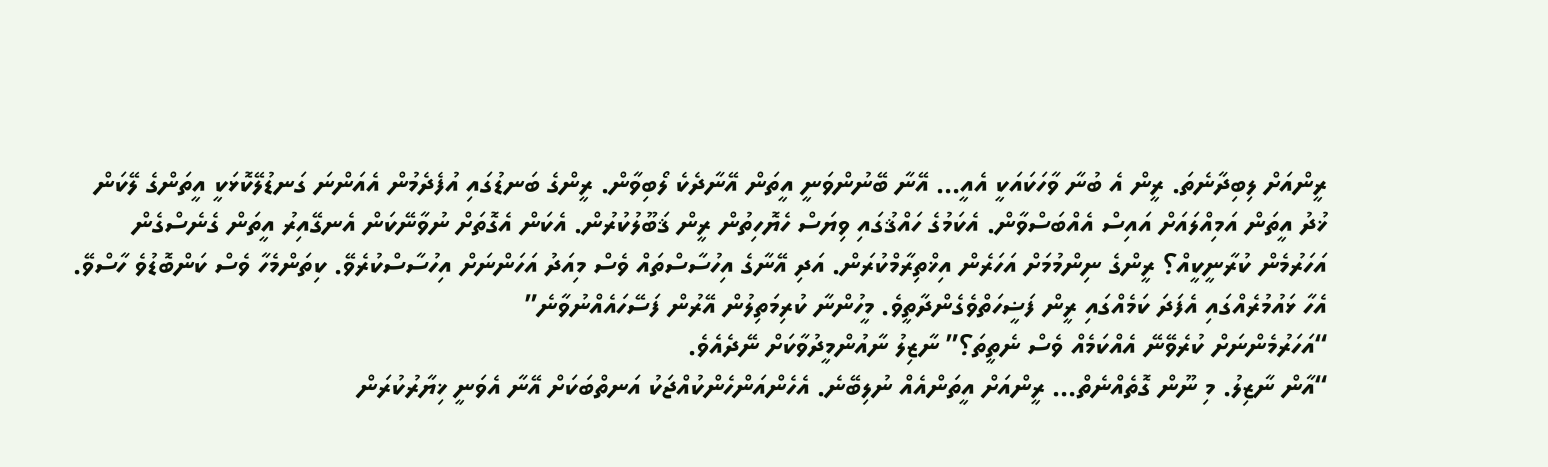ރީންއަށް ލިބިދާނެތަ. ރީން އެ ބުނާ ވާހަކައަކީ އެއީ… އޭނާ ބޭނުންވަނީ އީތަން އޭނާދެކެ ލޯބިވާން. ރީންގެ ބަނޑުގައި އުފެދެމުން އެއަންނަ ގަނޑުލޭކޮޅަކީ އީތަންގެ ލޭކަން ޚުދު އީތަން އަމިއްލައަށް އައިސް އެއްބަސްވާން. އެކަމުގެ ހައްޤުގައި ވިޔަސް ހެޔޮހިތުން ރީން ޤަބޫލުކުރުން. އެކަން އެގޮތަށް ނުވާނޭކަން އެނގޭއިރު އީތަން ގެނެސްގެން އަހަރުމެން ކުރާނީކީއް؟ ރީންގެ ނިންމުމަށް އަހަރެން އިޚްތިރާމްކުރަން. އަދި އޭނާގެ އިހުސާސްތައް ވެސް މިއަދު އަހަންނަށް އިހުސާސްކުރެވޭ. ކިތަންމެހާ ވެސް ކަންބޮޑުވެ ހާސްވޭ. އެހާ ޅައުމުރެއްގައި އެފަދަ ކަމެއްގައި ރީން ފަޟީހަތްވެގެންދާތީވެ. މީހުންނާ ކުރިމަތިލުން އޭރުން ފަސޭހައެއްނުވާނެ”
“އަހަރުމެންނަށް ކުރެވޭނޭ އެއްކަމެއް ވެސް ނެތީތަ؟” ނާޒިލު ނާއުންމީދުވާކަށް ނޭދެއެވެ.
“އާން ނާޒިލު. މި ނޫން ގޮތެއްނެތް… ރީންއަށް އީތަންއެއް ނުލިބޭނެ. އެހެންއަންހެންކުއްޖަކު އަނތްބަކަށް އޭނާ އެވަނީ ޚިޔާރުކުރަން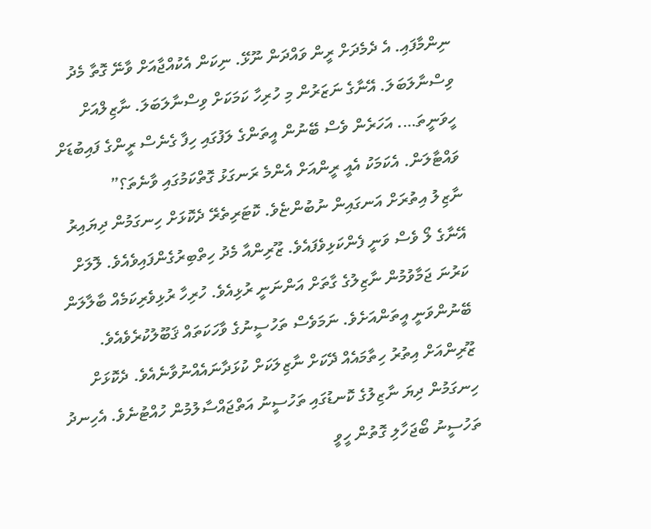ނިންމާފައި. އެ ދެމެދަށް ރީން ވައްދަން ނޫޅޭ. ނިކަން އެކުއްޖާއަށް ވާނޭ ގޮތާ މެދު ވިސްނާލަބަލަ. އޭނާގެ ނަޒަރުން މި ހުރިހާ ކަމަކަށް ވިސްނާލަބަލަ. ނާޒިލްއަށް ހީވަނީތަ…. އަހަރެން ވެސް ބޭނުން އީތަންގެ ލަފުގައި ހިފާ ގެނެސް ރީންގެ ފައިބުޑަށް ވައްޓާލަން. އެކަމަކު އެއީ ރީންއަށް އެންމެ ރަނގަޅު ގޮތްކަމުގައި ވާނެތަ؟”
ނާޒިލު އިތުރަށް އަނގައިން ނުބުންޏެވެ. ކޮޓަރިތެރޭ ދެކޮޅަށް ހިނގަމުން ދިޔައިރު އޭނާގެ ލޯ ވެސް ވަނީ ފެންކަޅިވެފައެވެ. ޒޫރިންއާ މެދު ހިތްބިރުގެންފައިވެއެވެ. ލޮލަށް ކަރުނަ ޖަމާވުމުން ނާޒިލުގެ ގާތަށް އަންނަނީ ރުޅިއެވެ. ހުރިހާ ރުޅިވެރިކަމެއް ބާލާލަން ބޭނުންވަނީ އީތަންއަށެވެ. ނަމަވެސް ތަހުސީނުގެ ވާހަކަތައް ޤަބޫލުކުރެވެއެވެ. ޒޫރިންއަށް އިތުރު ހިތާމައެއް ދޭކަށް ނާޒިލަކަށް ކުޅަދާނައެއްނުވާނެއެވެ. ދެކޮޅަށް ހިނގަމުން ދިޔަ ނާޒިލުގެ ކޮނޑުގައި ތަހުސީނު އަތްޖައްސާލުމުން ހުއްޓުނެވެ. އެހިނދު ތަހުސީނު ބޯޖަހާލި ގޮތުން ހީވީ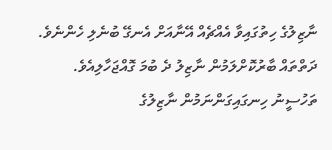ނާޒިލުގެ ހިތުގައިވާ އެއްޗެއް އޭނާއަށް އެނގޭ ބުނެލި ހެންނެވެ. ދަތްތައް ބާރުކޮށްލަމުން ނާޒިލު ދެ ބުމަ ގޮއްޖަހާލިއެވެ. ތަހުސީނު ހިނގައިގަންނަމުން ނާޒިލުގެ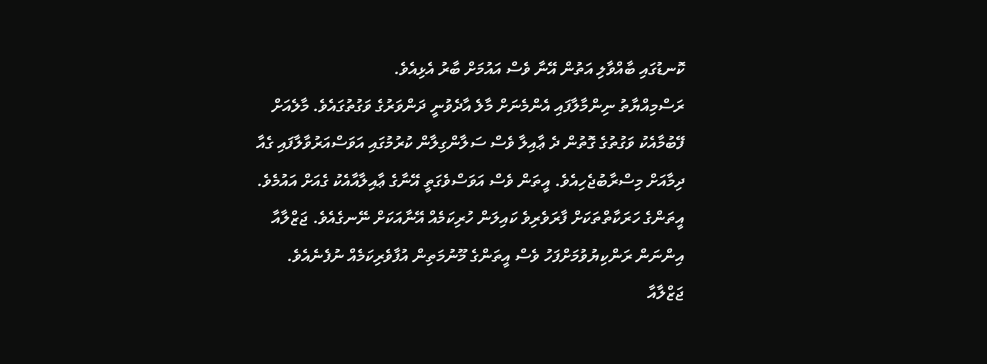ކޮނޑުގައި ބާއްވާލި އަތުން އޭނާ ވެސް އައުމަށް ބާރު އެޅިއެވެ.
ރަސްމިއްޔާތު ނިންމާލާފައި އެންމެނަށް މާލެ އާދެވުނީ ދަންވަރުގެ ވަގުތުގައެވެ. މާލެއަށް ފޭބުމާއެކު ވަގުތުގެ ގޮތުން ދެ ޢާއިލާ ވެސް ސަލާންގިލާން ކުރުމުގައި އަވަސްއަރުވާލާފައި ގެއާ ދިމާއަށް މިސްރާބުޖެހިއެވެ. އީތަން ވެސް އަވަސްވެގަތީ އޭނާގެ ޢާއިލާއާއެކު ގެއަށް އައުމެވެ. އީތަންގެ ހަރަކާތްތަކަށް ފާރަވެރިވެ ކައިލަން ހުރިކަމެއް އޭނާއަކަށް ނޭނގެއެވެ. ޖަޒްލާއާ އިންނަން ރަންކިޔުވުމަށްފަހު ވެސް އީތަންގެ މޫނުމަތިން އުފާވެރިކަމެއް ނުފެނެއެވެ. ޖަޒްލާއާ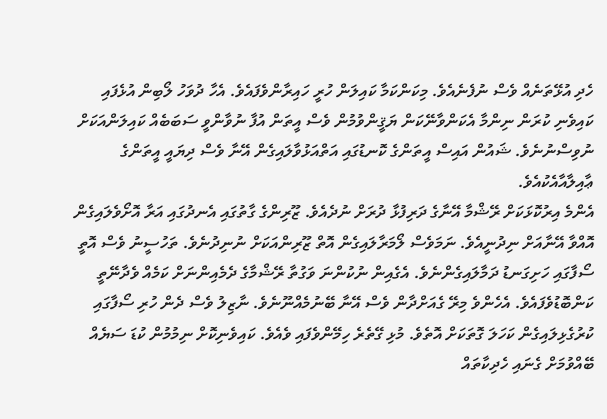ހެދި އުޅޭތަނެއް ވެސް ނުފެނެއެވެ. މިކަންކަމާ ކައިލަން ހުރީ ހައިރާންވެފައެވެ. އެހާ ދުވަހު ލޯބިން އުޅެފައި ކައިވެނި ކުރަން ނިންމާ އެކަންވާނޭކަން ޔަޤީންވުމުން ވެސް އީތަން އުފާ ނުވާންވީ ސަބަބެއް ކައިލަންއަކަށް ނުވިސްނުނެވެ. ޝައުން އައިސް އީތަންގެ ކޮނޑުގައި އަތްއަޅުވާލައިގެން އޭނާ ވެސް ދިޔައީ އީތަންގެ ޢާއިލާއާއެކުއެވެ.
އެންމެ އިރުކޮޅަކަށް ރޭޝްމާ އޭނާގެ ދަރިފުޅާ ދުރަށް ނުދެއެވެ. ޒޫރިންގެ ގާތުގައި އެނދުގައި އަރާ އޮށޯވެލައިގެން އޮއްވާ އޭނާއަށް ނިދުނީއެވެ. ނަމަވެސް ލޯމަރާލައިގެން އޮތް ޒޫރިންއަކަށް ނުނިދުނެވެ. ތަހުސީނު ވެސް އޮތީ ސޯފާގައި ހަށިގަނޑު ދަމާލައިގެންނެވެ. އެގެއިން ނުކުންނަ ވަގުތާ ރޭޝްމާގެ ދެމެއިންނަށް ކަމެއް ވެދާނޭތީ ކަންބޮޑުވެފައެވެ. އެހެންވެ މިރޭ ގެއަށްދާން ވެސް އޭނާ ބޭނުމެއްނޫނެވެ. ނާޒިލު ވެސް ދެން ހުރި ސޯފާގައި ކުރުގެޅިލައިގެން ކަހަލަ ގޮތަކަށް އޮތެވެ. މުޅި ގޭތެރެ ހިމޭންވެފައި ވެއެވެ. ކައިވެނިކޮށް ނިމުމުން ކުޑަ ސަޔެއް ބޭއްވުމަށް ގެނައި ހެދިކާތައް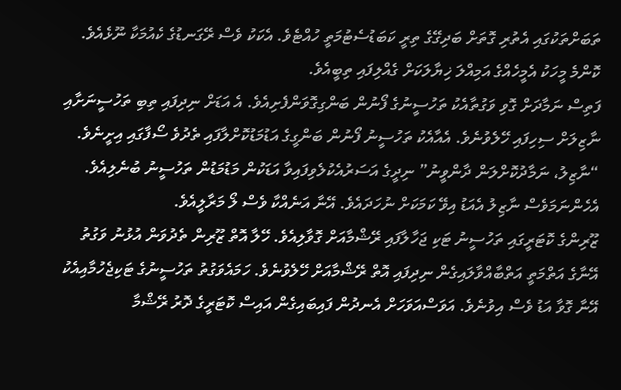ތަބަށްތަކުގައި އެތުރި ގޮތަށް ބަދިގޭގެ ތިރީ ކަބަޑުސެޓުމަތީ ހުއްޓެވެ. އެކަކު ވެސް ރޭގަނޑުގެ ކެއުމަކާ ނޫޅެއެވެ. ކޮންމެ މީހަކު އެމީހެއްގެ އަމިއްލަ ޚިޔާލަކަށް ގެއްލިފައި ތިބީއެވެ.
ފަތިސް ނަމާދަށް ގޮވި ވަގުތާއެކު ތަހުސީނުގެ ފޯނުން ބަންގިގޮވަންފެށިއެވެ. އެ އަޑަށް ނިދިފައި ތިބި ތަހުސީނަށާއި ނާޒިލަށް ސިހިފައި ހޭލެވުނެވެ. އެއާއެކު ތަހުސީނު ފޯނުން ބަންގީގެ އަޑުމަޑުކޮށްލާފައި ތެދުވެ ސޯފާގައި އިށީނެވެ.
“ނާޒިލު، ނަމާދުކޮށްލަން ދާންވީނު” ނިދީގެ އަސަރުއެކުލެވިފައިވާ އަޑަކުން މަޑުމަޑުން ތަހުސީނު ބުނެލިއެވެ. އެހެންނަމަވެސް ނާޒިލު އެއަޑު އިވޭ ކަމަކަށް ނުހަދައެވެ. އޭނާ އަނެއްކާ ވެސް ލޯ މަރާލީއެވެ.
ޒޫރިންގެ ކޮޓަރީގައި ތަހުސީނު ޓަކި ޖަހާލާފައި ރޭޝްމާއަށް ގޮވާލިއެވެ. ހޭލާ އޮތް ޒޫރިން ތެދުވަން އުޅުނު ވަގުތު އޭނާގެ އަތްމަތީ އަތްބާއްވާލައިގެން ނިދިފައި އޮތް ރޭޝްމާއަށް ހޭލެވުނެވެ. ހަމައެވަގުތު ތަހުސީނުގެ ޓަކިޖެހުމާއިއެކު އޭނާ ގޮވާ އަޑު ވެސް އިވުނެވެ. އަވަސްއަވަހަށް އެނދުން ފައިބައިގެން އައިސް ކޮޓަރީގެ ދޮރު ރޭޝްމާ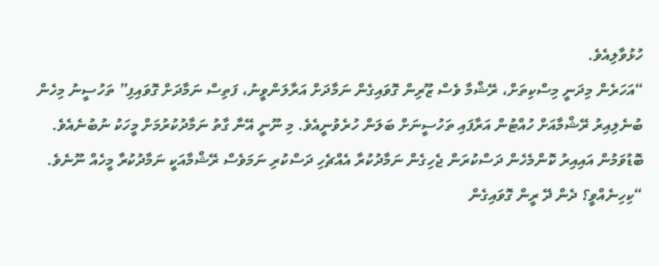ހުޅުވާލިއެވެ.
“އަހަރެން މިދަނީ މިސްކިތަށް، ރޭޝްމާ ވެސް ޒޫރިން ގޮވައިގެން ނަމާދަށް އަރާލަންވީނު، ފަތިސް ނަމާދަށް ގޮވައިފި” ތަހުސީނު މިހެން ބުނެލިއިރު ރޭޝްމާއަށް ހުއްޓުން އަރާފައި ތަހުސީނަށް ބަލަން ހުރެވުނީއެވެ. މި ނޫނީ އޭނާ ގާތު ނަމާދުކުރުމަށް މީހަކު ނުބުނެއެވެ. ބޮޑުވަމުން އައިއިރު ކޮންމެހެން ދަސްކުރަން ޖެހިގެން ނަމާދުކުރާ އެއްޗެހި ދަސްކުރި ނަމަވެސް ރޭޝްމާއަކީ ނަމާދުކުރާ މީހެއް ނޫނެވެ.
“ކިހިނެއްވީ؟ ދެން ދޭ ރީން ގޮވައިގެން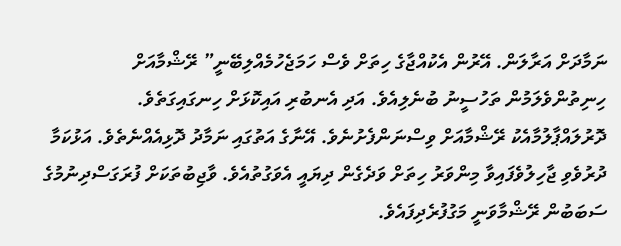ނަމާދަށް އަރާލަން. އޭރުން އެކުއްޖާގެ ހިތަށް ވެސް ހަމަޖެހުމެއްލިބޭނީ” ރޭޝްމާއަށް ހިނިތުންވެލަމުން ތަހުސީނު ބުނެލިއެވެ. އަދި އެނބުރި އައިކޮޅަށް ހިނގައިގަތެވެ.
ދޮރުލައްޕާލުމާއެކު ރޭޝްމާއަށް ވިސްނަންފެށުނެވެ. އޭނާގެ އަތުގައި ނަމާދު ދޮޅިއެއްނެތެވެ. އަޅުކަމާ ދުރުވެވި ޖާހިލުވެފައިވާ މިންވަރު ހިތަށް ވަދެގެން ދިޔައީ އެވަގުތުއެވެ. ވާޖިބުތަކަށް ފުރަގަސްދިނުމުގެ ސަބަބުން ރޭޝްމާވަނީ މަގުފުރެދިފައެވެ.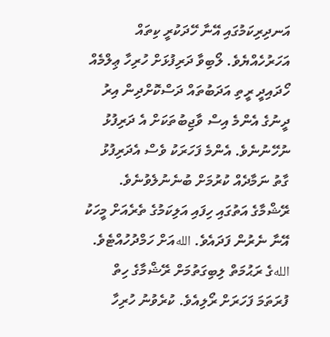އަނދިރިކަމުގައި އޭނާ ހޭދަކުރީ ކިތައް އަހަރުހެއްޔެވެ. ލޯބިވާ ދަރިފުޅަށް ހުރިހާ ޢިލްމެއް ހޯދައިދީ ރީތި އަދަބުތައް ދަސްކޮށްދިން އިރު ދީނުގެ އެންމެ އިސް ވާޖިބުތަކަށް އެ ދަރިފުޅު ނުހޭނުނެވެ. އެންމެ ފަހަރަކު ވެސް އެދަރިފުޅު ގާތު ނަމާދެއް ކުރުމަށް ބުނެނުލެވުނެވެ.
ރޭޝްމާގެ އަތުގައި ހިފައި އަލިކަމުގެ ތެރެއަށް މީހަކު އޭނާ ނެރުން ފަދައެވެ. اللهއަށް ހަމްދުހުއްޓެވެ. اللهގެ ރަޙުމަތް ލިބިގަތުމަށް ރޭޝްމާގެ ހިތް ފުރަތަމަ ފަހަރަށް ރޯލިއެވެ. ކުރެވުނު ހުރިހާ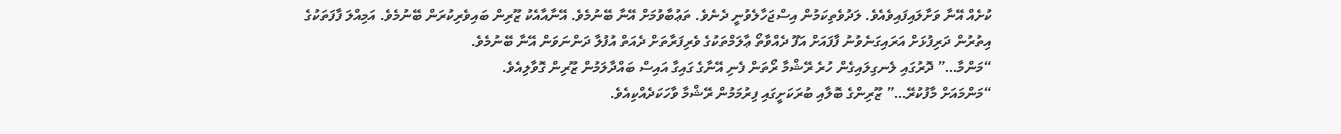ކުށެއް އޭނާ ވަށާލައިފައިވެއެވެ. ލަދުވެތިކަމުން އިސްޖަހާލެވުނީ ދެނެވެ. ތަޢުބާވުމަށް އޭނާ ބޭނުމެވެ. އޭނާއާއެކު ޒޫރިން ބައިވެރިކުރަން ބޭނުމެވެ. އަމިއްލަ ފާފަތަކުގެ އިތުރުން ދަރިފުޅަށް އަރައިގަނެވުނު ފާފައަށް އަފޫ ދެއްވާތޯ ޢާލަމްތަކުގެ ވެރިފަރާތަށް ދެއަތް އުފުލާ ދަންނަވަން އޭނާ ބޭނުމެވެ.
“މަންމާ…” ދޮރުގައި ލެނގިލައިގެން ހުރެ ރޭޝްމާ ރޯތަން ފެނި އޭނާގެ ގައިގާ އައިސް ބައްދާލަމުން ޒޫރިން ގޮވާލިއެވެ.
“މަންމައަށް މާފުކުރޭ…” ޒޫރިންގެ ބޮލާއި ބުރަކަށީގައި ފިރުމަމުން ރޭޝްމާ ވާހަކަދެއްކިއެވެ.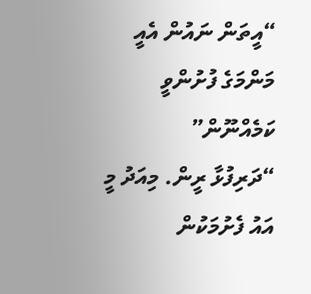“އީތަން ނައުން އެއީ މަންމަގެ ފުށުންވީ ކަމެއްނޫން”
“ދަރިފުޅާ ރީން. މިއަދު މީ އައު ފެށުމަކުން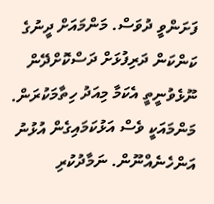ފަށަންވީ ދުވަސް. މަންމައަށް ދީނުގެ ކަންކަން ދަރިފުޅަށް ދަސްކޮށްދޭން ނޫޅެވުނީތީ އެކަމާ މިއަދު ހިތާމަކުރަން. މަންމައަކީ ވެސް އަޅުކަމައިގެން އުޅުނު އަންހެނެއްނޫން. ނަމާދުކުރި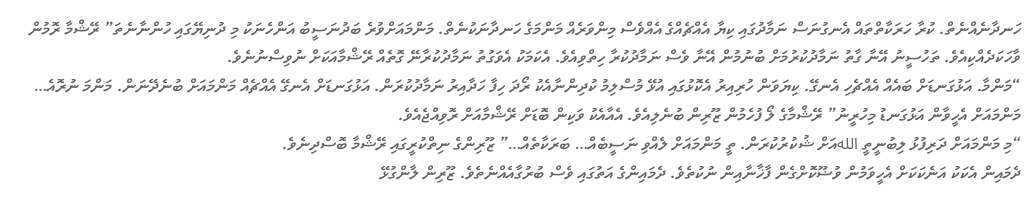ހަނދާނެއްނެތް. ކުރާ ހަރަކާތްތައް އެނގުނަސް ނަމާދުގައި ކިޔާ އެއްޗެއްގެ އެއްވެސް މިންވަރެއް މަންމަގެ ހަނދާނަކުނެތް. މަންމައަށްވުރެ ބަދުނަސީބު އަންހެނަކު މި ދުނިޔޭގައި ހުންނާނެތަ” ރޭޝްމާ ރޮމުން ވާހަކަދެއްކިއެވެ. ތަހުސީނު އޭނާ ގާތު ނަމާދުކުރުމަށް ބުނުމުން އޭނާ ވެސް ނަމާދުކުރާ ހިތްވިއެވެ. އެކަމަކު އެވަގުތު ނަމާދުކުރާނޭ ގޮތެއް ރޭޝްމާއަކަށް ނުވިސްނުނެވެ.
“މަންމާ. އަޅުގަނޑަށް ބައެއް އެއްޗެހި އެނގޭ. ކިޔަވަން ހުރިއިރު އެކޮޅުގައި އުޅޭ މުސްލިމު ކުދިންނާއެކު ރޯދަ ހިފާ ހަދާއިރު ނަމާދުކުރަން. އަޅުގަނޑަށް އެނގޭ އެއްޗެއް މަންމައަށް ބުނެދޭނަން. މަންމަ ނުރޮއެ… މަންމައަށް އެހީވާން އަޅުގަނޑު މިހުރީނު” ރޭޝްމާގެ ލޯ ފުހެމުން ޒޫރިން ބުނެލިއެވެ. އެއާއެކު ވަކިން ބޮޑަށް ރޭޝްމާއަށް ރޮވިއްޖެއެވެ.
“މި މަންމައަށް ދަރިފުޅު ލިބުނީތީ اللهއަށް ޝުކުރުކުރަން. ތީ މަންމައަށް ލެއްވި ނަސީބެއް… ބަރަކާތެއް…” ޒޫރިންގެ ނިތްކުރީގައި ރޭޝްމާ ބޮސްދިނެވެ.
ދެމައިން އެކަކު އަނެކަކަށް އެހީވަމުން ވުޟޫކޮށްގެން ފާޚާނާއިން ނުކުތެވެ. ދެމައިންގެ އަތުގައި ވެސް ބުރުގާއެއްނެތެވެ. ޒޫރިން ލާންގުޅޭ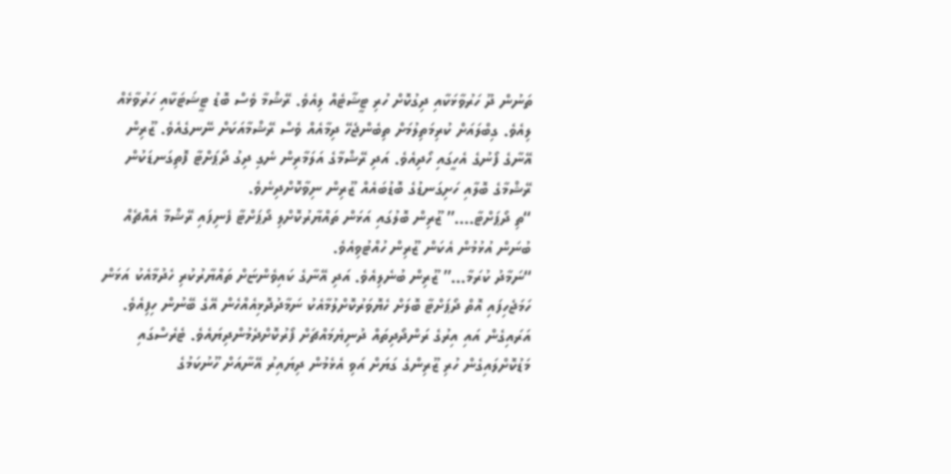ތަނުން ދޫ ހަރުވާޅަކާއި ދިގުކޮށް ހުރި ޓީޝާޓެއް ލިއެވެ. ރޭޝްމާ ވެސް ބޮޑު ޓީޝަޓަކާއި ހަރުވާޅެއް ލިއެވެ. ގިބްލައަށް ކުރިމަތިލުމަށް ތިބެންޖެހޭ ދިމާއެއް ވެސް ރޭޝްމާއަކަށް ނޭނގެއެވެ. ޒޫރިން އޭނާގެ ފޯނުގެ އެހީގައި ހޯދިއެވެ. އަދި ރޭޝްމާގެ އަލަމާރިން ނެގި ދިގު ދޯޕަށްޓާ ފޮތިގަނޑަކުން ރޭޝްމާގެ ބޮލާއި ހަށިގަނޑުގެ ބޮޑުބައެއް ޒޫރިން ނިވާކޮށްދިނެވެ.
“ތި ދޯޕަށްޓާ….” ޒޫރިން ބޮލުގައި އަޅަން ތައްޔާރުކޮށްލި ދޯޕަށްޓާ ފެނިފައި ރޭޝްމާ އެއްޗެއް ބުނަން އުޅުމުން އެކަން ޒޫރިން ހުއްޓުވިއެވެ.
“ނަމާދު ކުރަމާ…” ޒޫރިން ބުނެލިއެވެ. އަދި އޭނާގެ ކައިވެންޏަށް ތައްޔާރުކުރި ހެދުމާއެކު އަޅަން ހަމަޖެހިފައި އޮތް ދޯޕަށްޓާ ބޮލަށް ހެޔޮވަރުކޮށްލުމާއެކު ނަމާދުދޮޅިއެއްހެން އޭގެ ބޭނުން ހިފިއެވެ.
އަރައިގެން އައި އިރުގެ ރަންދޯދިތައް ދުނިޔެމައްޗަށް ފޯރުކޮށްދެމުންދިޔައެވެ. ޓެރެސްގައި މަޑުކޮށްލައިގެން ހުރި ޒޫރިންގެ ގަޔަށް އަވި އެޅެމުން ދިޔައިރު އޭނާއަށް ހޫނުކަމުގެ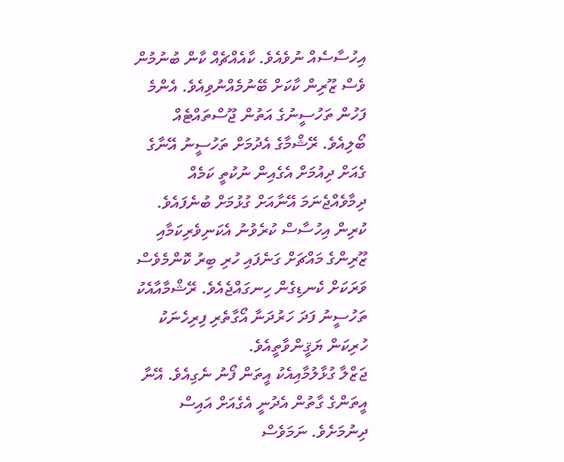އިހުސާސެއް ނުވެއެވެ. ކާއެއްޗެއް ކާން ބުނުމުން ވެސް ޒޫރިން ކާކަށް ބޭނުމެއްނުވިއެވެ. އެންމެ ފަހުން ތަހުސީނުގެ އަތުން ޖޫސްތައްޓެއް ބޯލިއެވެ. ރޭޝްމާގެ އެދުމަށް ތަހުސީނު އޭނާގެ ގެއަށް ދިއުމަށް އެގެއިން ނުކުތީ ކަމެއް ދިމާވެއްޖެނަމަ އޭނާއަށް ގުޅުމަށް ބުނެފައެވެ. ކުރިން އިހުސާސް ކުރެވުނު އެކަނިވެރިކަމާއި ޒޫރިންގެ މައްޗަށް ގަނެފައި ހުރި ބިރު ކޮންމެވެސް ވަރަކަށް ކެނޑިގެން ހިނގައްޖެއެވެ. ރޭޝްމާއާއެކު ތަހުސީނު ފަދަ ހަރުދަނާ އޯގާތެރި ފިރިހެނަކު ހުރިކަން ޔަޤީންވާތީއެވެ.
ޖަޒްލާ ގުޅާލުމާއިއެކު އީތަން ފޯނު ނެގިއެވެ. އޭނާ އީތަންގެ ގާތުން އެދުނީ އެގެއަށް އައިސް ދިނުމަށެވެ. ނަމަވެސް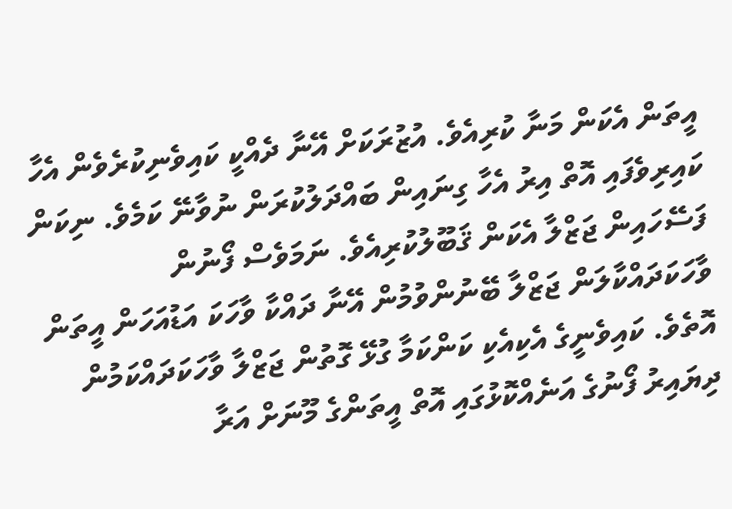އީތަން އެކަން މަނާ ކުރިއެވެ. އުޒުރަކަށް އޭނާ ދެއްކީ ކައިވެނިކުރެވެން އެހާ ކައިރިވެފައި އޮތް އިރު އެހާ ގިނައިން ބައްދަލުކުރަން ނުވާނޭ ކަމެވެ. ނިކަން ފަސޭހައިން ޖަޒްލާ އެކަން ޤަބޫލުކުރިއެވެ. ނަމަވެސް ފޯނުން ވާހަކަދައްކާލަން ޖަޒްލާ ބޭނުންވުމުން އޭނާ ދައްކާ ވާހަކަ އަޑުއަހަން އީތަން އޮތެވެ. ކައިވެނީގެ އެކިއެކި ކަންކަމާ ގުޅޭ ގޮތުން ޖަޒްލާ ވާހަކަދައްކަމުން ދިޔައިރު ފޯނުގެ އަނެއްކޮޅުގައި އޮތް އީތަންގެ މޫނަށް އަރާ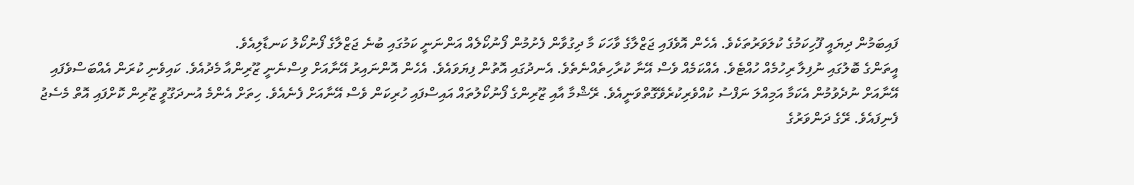ފައިބަމުން ދިޔައީ ފޫހިކަމުގެ ކުލަވަރުތަކެވެ. އެހެން އޮވެފައި ޖަޒްލާގެ ވާހަކަ މާ ދިގުވާން ފެށުމުން ފޯނުކޯލެއް އަންނަނީ ކަމުގައި ބުނެ ޖަޒްލާގެ ފޯނުކޯލު ކަނޑާލިއެވެ.
އީތަންގެ ބޮލުގައި ނުފިލާ ރިހުމެއް ހުއްޓެވެ. އެއްކަމެއް ވެސް އޭނާ ކުރާހިތެއްނެތެވެ. އެނދުގައި އޮތުން ފިޔަވައެވެ. އެހެން އޮންނައިރު އޭނާއަށް ވިސްނެނީ ޒޫރިންއާ މެދުއެވެ. ކައިވެނި ކުރަން އެއްބަސްވެފައި އޭނާއަށް ނުދެވުމުން އެކަމާ އަމިއްލަ ނަފްސު ކުއްވެރިކުރެވޭގޮތްވަނީއެވެ. ރޭޝްމާ އާއި ޒޫރިންގެ ފޯނުކޯލުތައް އައިސްފައި ހުރިކަން ވެސް އޭނާއަށް ފެނެއެވެ. ހިތަށް އެންމެ އުނދަގޫވީ ޒޫރިން ކޮށްފައި އޮތް މެސެޖު ފެނިފައެވެ. ރޭގެ ދަންވަރުގެ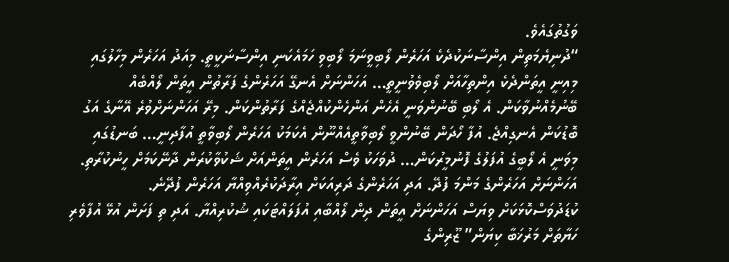ވަގުތުގައެވެ.
“ދުނިޔެމަތިން އިންސާނަކުދެކެ އަހަރެން ލޯބިވީނަމަ ލޯބިވި ހަމައެކަނި އިންސާނަކީތީ. މިއަދު އަހަރެން މިހާލުގައި މިއިނީ އީތަންދެކެ އިންތިހާއަށް ލޯބިވެވުނީތީ… އަހަންނަށް އެނގޭ އަހަރެންގެ ފަރާތުން އީތަން ލޯއްބެއް ބޭނުމެއްނުވާކަން. އެ ލޯބި ބޭނުންވަނީ އެހެން އަންހެންކުއްޖެއްގެ ފަރާތުންކަން. މިރޭ އަހަންނަށްވުރެ އޭނާގެ އަގު ބޮޑުކަން އެނގިއްޖެ. އުފާ ހޯދަން ބޭނުންވީ ލޯބިވާތީއެއްނޫން އެކަމަކު އަހަރެން ލޯބިވާތީ އުފާދިނީ… ބަނޑުގައި މިވަނީ އެ ލޯބީގެ އުފަލުގެ ފޮނުމީރުކަން… ދުވަހަކު ވެސް އަހަރެން އީތަންއަށް ޝަކުވާކުރަން ދާނޭކަމަށް ހީނުކުރާތި. އަހަންނަށް އަހަރެންގެ މަންމަ ފުދޭ. އަދި އަހަރެންގެ ދަރިއަކަށް އިރާދަކުރެއްވިއްޔާ އަހަރެން ފުދޭނެ. ކުޑަދުވަސްކޮޅަކަށް ވިޔަސް އަހަންނަށް އީތަން ދިން ލޯއްބާއި އުފަލައްޓަކައި ޝުކުރިއްޔާ. އަދި ތި ފަށަން އުޅޭ އުފާވެރި ހަޔާތަށް މަރުޚަބާ ކިޔަން” ޒޫރިންގެ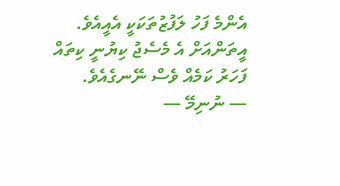އެންމެ ފަހު ލަފުޒުތަކަކީ އެއީއެވެ. އީތަންއަށް އެ މެސެޖު ކިޔުނީ ކިތައް ފަހަރު ކަމެއް ވެސް ނޭނގެއެވެ.
— ނުނިމޭ —